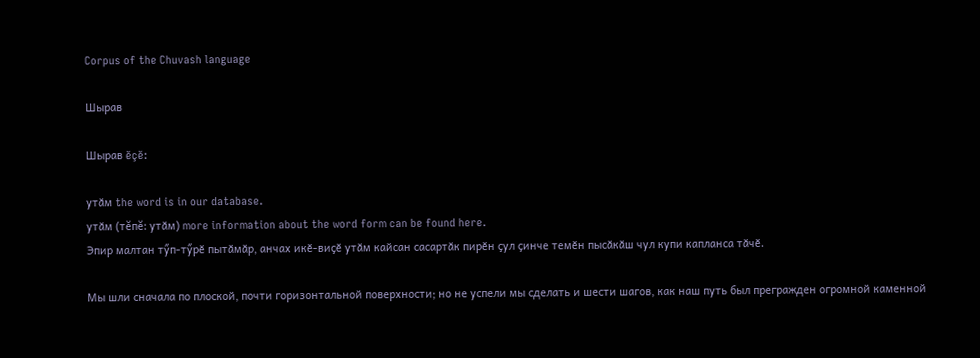Corpus of the Chuvash language

Шырав

Шырав ĕçĕ:

утӑм the word is in our database.
утӑм (тĕпĕ: утӑм) more information about the word form can be found here.
Эпир малтан тӳп-тӳрӗ пытӑмӑр, анчах икӗ-виҫӗ утӑм кайсан сасартӑк пирӗн ҫул ҫинче темӗн пысӑкӑш чул купи капланса тӑчӗ.

Мы шли сначала по плоской, почти горизонтальной поверхности; но не успели мы сделать и шести шагов, как наш путь был прегражден огромной каменной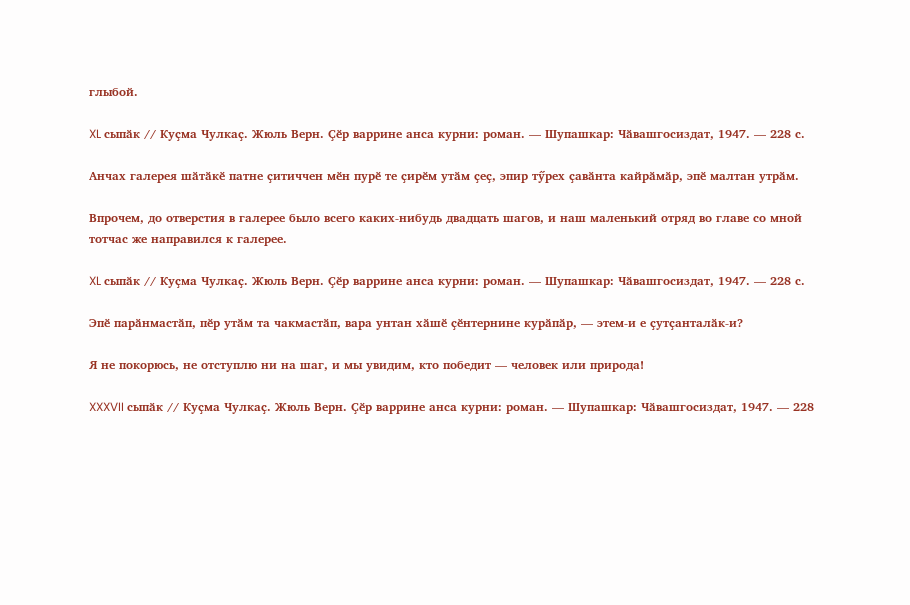глыбой.

XL сыпӑк // Куҫма Чулкаҫ. Жюль Верн. Ҫӗр варрине анса курни: роман. — Шупашкар: Чӑвашгосиздат, 1947. — 228 с.

Анчах галерея шӑтӑкӗ патне ҫитиччен мӗн пурӗ те ҫирӗм утӑм ҫеҫ, эпир тӳрех ҫавӑнта кайрӑмӑр, эпӗ малтан утрӑм.

Впрочем, до отверстия в галерее было всего каких-нибудь двадцать шагов, и наш маленький отряд во главе со мной тотчас же направился к галерее.

XL сыпӑк // Куҫма Чулкаҫ. Жюль Верн. Ҫӗр варрине анса курни: роман. — Шупашкар: Чӑвашгосиздат, 1947. — 228 с.

Эпӗ парӑнмастӑп, пӗр утӑм та чакмастӑп, вара унтан хӑшӗ ҫӗнтернине курӑпӑр, — этем-и е ҫутҫанталӑк-и?

Я не покорюсь, не отступлю ни на шаг, и мы увидим, кто победит — человек или природа!

XXXVII сыпӑк // Куҫма Чулкаҫ. Жюль Верн. Ҫӗр варрине анса курни: роман. — Шупашкар: Чӑвашгосиздат, 1947. — 228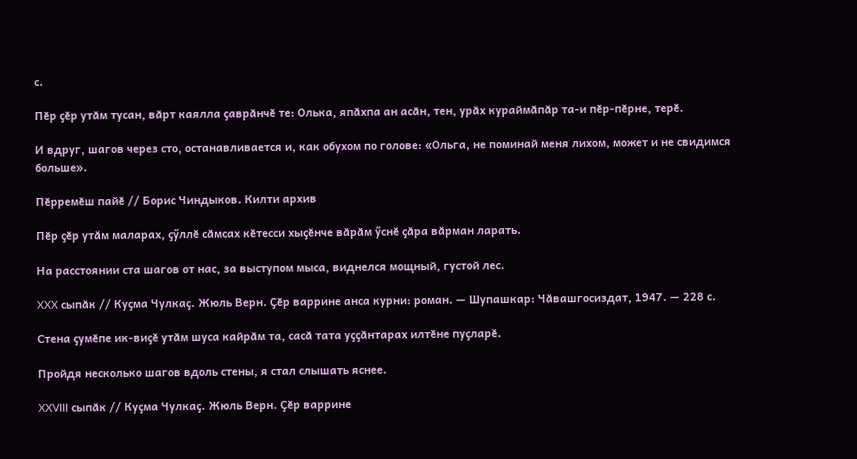с.

Пӗр ҫӗр утӑм тусан, вӑрт каялла ҫаврӑнчӗ те: Олька, япӑхпа ан асӑн, тен, урӑх кураймӑпӑр та-и пӗр-пӗрне, терӗ.

И вдруг, шагов через сто, останавливается и, как обухом по голове: «Ольга, не поминай меня лихом, может и не свидимся больше».

Пӗрремӗш пайӗ // Борис Чиндыков. Килти архив

Пӗр ҫӗр утӑм маларах, ҫӳллӗ сӑмсах кӗтесси хыҫӗнче вӑрӑм ӳснӗ ҫӑра вӑрман ларать.

На расстоянии ста шагов от нас, за выступом мыса, виднелся мощный, густой лес.

XXX сыпӑк // Куҫма Чулкаҫ. Жюль Верн. Ҫӗр варрине анса курни: роман. — Шупашкар: Чӑвашгосиздат, 1947. — 228 с.

Стена ҫумӗпе ик-виҫӗ утӑм шуса кайрӑм та, сасӑ тата уҫҫӑнтарах илтӗне пуҫларӗ.

Пройдя несколько шагов вдоль стены, я стал слышать яснее.

XXVIII сыпӑк // Куҫма Чулкаҫ. Жюль Верн. Ҫӗр варрине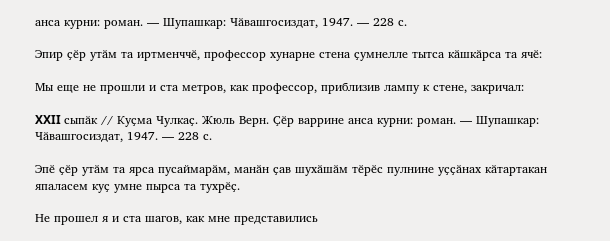анса курни: роман. — Шупашкар: Чӑвашгосиздат, 1947. — 228 с.

Эпир ҫӗр утӑм та иртменччӗ, профессор хунарне стена ҫумнелле тытса кӑшкӑрса та ячӗ:

Мы еще не прошли и ста метров, как профессор, приблизив лампу к стене, закричал:

XXII сыпӑк // Куҫма Чулкаҫ. Жюль Верн. Ҫӗр варрине анса курни: роман. — Шупашкар: Чӑвашгосиздат, 1947. — 228 с.

Эпӗ ҫӗр утӑм та ярса пусаймарӑм, манӑн ҫав шухӑшӑм тӗрӗс пулнине уҫҫӑнах кӑтартакан япаласем куҫ умне пырса та тухрӗҫ.

Не прошел я и ста шагов, как мне представились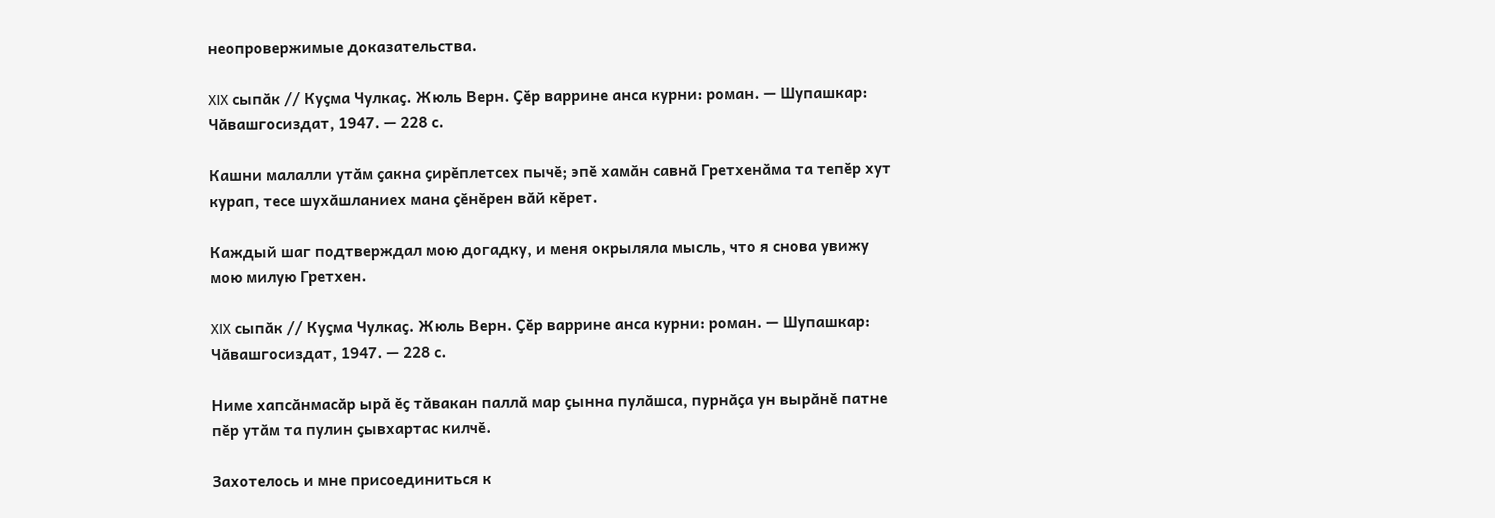неопровержимые доказательства.

XIX сыпӑк // Куҫма Чулкаҫ. Жюль Верн. Ҫӗр варрине анса курни: роман. — Шупашкар: Чӑвашгосиздат, 1947. — 228 с.

Кашни малалли утӑм ҫакна ҫирӗплетсех пычӗ; эпӗ хамӑн савнӑ Гретхенӑма та тепӗр хут курап, тесе шухӑшланиех мана ҫӗнӗрен вӑй кӗрет.

Каждый шаг подтверждал мою догадку, и меня окрыляла мысль, что я снова увижу мою милую Гретхен.

XIX сыпӑк // Куҫма Чулкаҫ. Жюль Верн. Ҫӗр варрине анса курни: роман. — Шупашкар: Чӑвашгосиздат, 1947. — 228 с.

Ниме хапсӑнмасӑр ырӑ ӗҫ тӑвакан паллӑ мар ҫынна пулӑшса, пурнӑҫа ун вырӑнӗ патне пӗр утӑм та пулин ҫывхартас килчӗ.

Захотелось и мне присоединиться к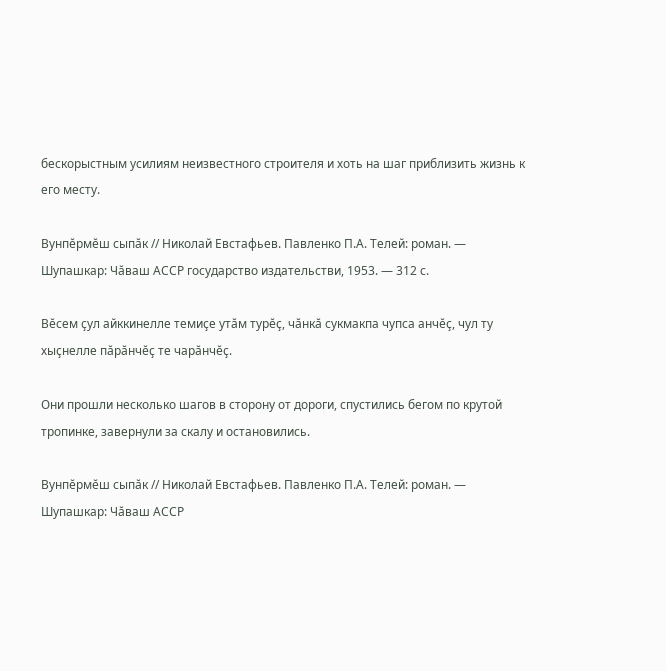бескорыстным усилиям неизвестного строителя и хоть на шаг приблизить жизнь к его месту.

Вунпӗрмӗш сыпӑк // Николай Евстафьев. Павленко П.А. Телей: роман. — Шупашкар: Чӑваш АССР государство издательстви, 1953. — 312 с.

Вӗсем ҫул айккинелле темиҫе утӑм турӗҫ, чӑнкӑ сукмакпа чупса анчӗҫ, чул ту хыҫнелле пӑрӑнчӗҫ те чарӑнчӗҫ.

Они прошли несколько шагов в сторону от дороги, спустились бегом по крутой тропинке, завернули за скалу и остановились.

Вунпӗрмӗш сыпӑк // Николай Евстафьев. Павленко П.А. Телей: роман. — Шупашкар: Чӑваш АССР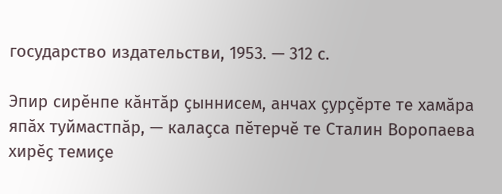государство издательстви, 1953. — 312 с.

Эпир сирӗнпе кӑнтӑр ҫыннисем, анчах ҫурҫӗрте те хамӑра япӑх туймастпӑр, — калаҫса пӗтерчӗ те Сталин Воропаева хирӗҫ темиҫе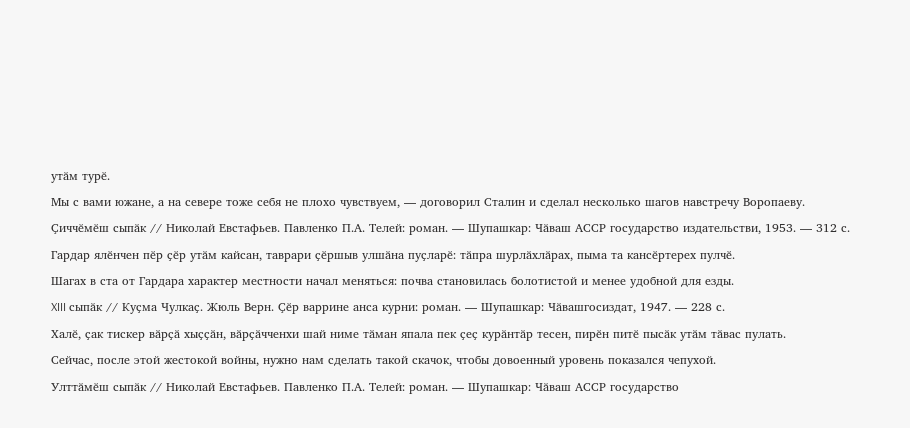утӑм турӗ.

Мы с вами южане, а на севере тоже себя не плохо чувствуем, — договорил Сталин и сделал несколько шагов навстречу Воропаеву.

Ҫиччӗмӗш сыпӑк // Николай Евстафьев. Павленко П.А. Телей: роман. — Шупашкар: Чӑваш АССР государство издательстви, 1953. — 312 с.

Гардар ялӗнчен пӗр ҫӗр утӑм кайсан, таврари ҫӗршыв улшӑна пуҫларӗ: тӑпра шурлӑхлӑрах, пыма та кансӗртерех пулчӗ.

Шагах в ста от Гардара характер местности начал меняться: почва становилась болотистой и менее удобной для езды.

XIII сыпӑк // Куҫма Чулкаҫ. Жюль Верн. Ҫӗр варрине анса курни: роман. — Шупашкар: Чӑвашгосиздат, 1947. — 228 с.

Халӗ, ҫак тискер вӑрҫӑ хыҫҫӑн, вӑрҫӑчченхи шай ниме тӑман япала пек ҫеҫ курӑнтӑр тесен, пирӗн питӗ пысӑк утӑм тӑвас пулать.

Сейчас, после этой жестокой войны, нужно нам сделать такой скачок, чтобы довоенный уровень показался чепухой.

Улттӑмӗш сыпӑк // Николай Евстафьев. Павленко П.А. Телей: роман. — Шупашкар: Чӑваш АССР государство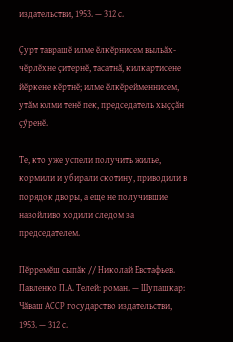издательстви, 1953. — 312 с.

Ҫурт таврашӗ илме ӗлкӗрнисем выльӑх-чӗрлӗхне ҫитернӗ, тасатнӑ, килкартисене йӗркене кӗртнӗ; илме ӗлкӗрейменнисем, утӑм юлми тенӗ пек, председатель хыҫҫӑн ҫӳренӗ.

Те, кто уже успели получить жилье, кормили и убирали скотину, приводили в порядок дворы, а еще не получившие назойливо ходили следом за председателем.

Пӗрремӗш сыпӑк // Николай Евстафьев. Павленко П.А. Телей: роман. — Шупашкар: Чӑваш АССР государство издательстви, 1953. — 312 с.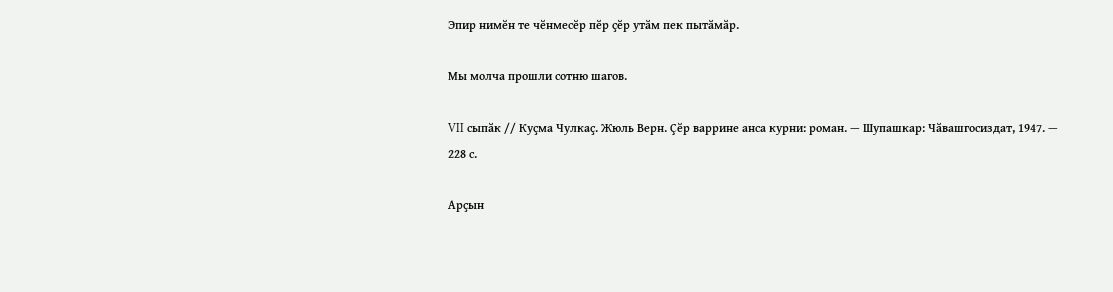Эпир нимӗн те чӗнмесӗр пӗр ҫӗр утӑм пек пытӑмӑр.

Мы молча прошли сотню шагов.

VII сыпӑк // Куҫма Чулкаҫ. Жюль Верн. Ҫӗр варрине анса курни: роман. — Шупашкар: Чӑвашгосиздат, 1947. — 228 с.

Арҫын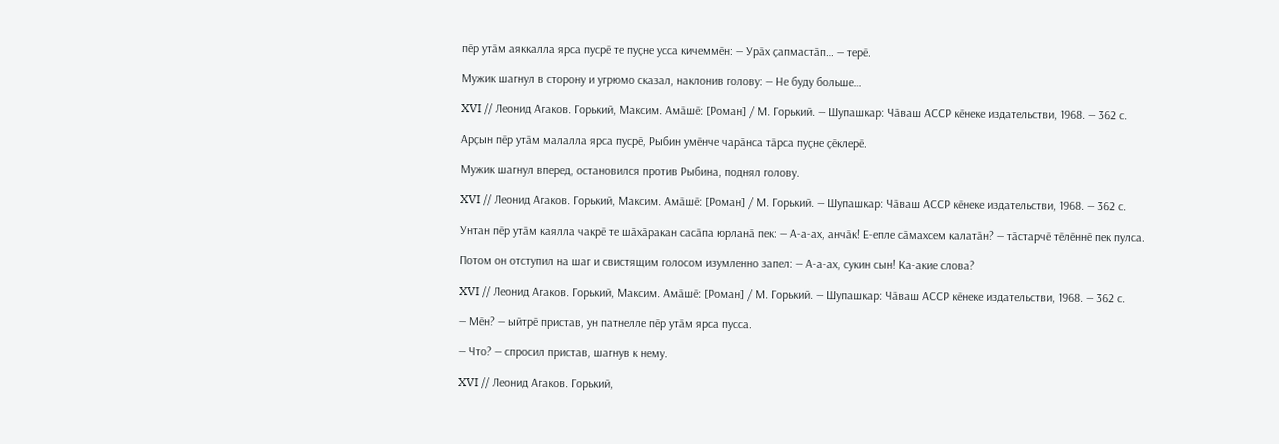пӗр утӑм аяккалла ярса пусрӗ те пуҫне усса кичеммӗн: — Урӑх ҫапмастӑп… — терӗ.

Мужик шагнул в сторону и угрюмо сказал, наклонив голову: — Не буду больше…

XVI // Леонид Агаков. Горький, Максим. Амӑшӗ: [Роман] / М. Горький. — Шупашкар: Чӑваш АССР кӗнеке издательстви, 1968. — 362 с.

Арҫын пӗр утӑм малалла ярса пусрӗ, Рыбин умӗнче чарӑнса тӑрса пуҫне ҫӗклерӗ.

Мужик шагнул вперед, остановился против Рыбина, поднял голову.

XVI // Леонид Агаков. Горький, Максим. Амӑшӗ: [Роман] / М. Горький. — Шупашкар: Чӑваш АССР кӗнеке издательстви, 1968. — 362 с.

Унтан пӗр утӑм каялла чакрӗ те шӑхӑракан сасӑпа юрланӑ пек: — А-а-ах, анчӑк! Е-епле сӑмахсем калатӑн? — тӑстарчӗ тӗлӗннӗ пек пулса.

Потом он отступил на шаг и свистящим голосом изумленно запел: — А-а-ах, сукин сын! Ка-акие слова?

XVI // Леонид Агаков. Горький, Максим. Амӑшӗ: [Роман] / М. Горький. — Шупашкар: Чӑваш АССР кӗнеке издательстви, 1968. — 362 с.

— Мӗн? — ыйтрӗ пристав, ун патнелле пӗр утӑм ярса пусса.

— Что? — спросил пристав, шагнув к нему.

XVI // Леонид Агаков. Горький,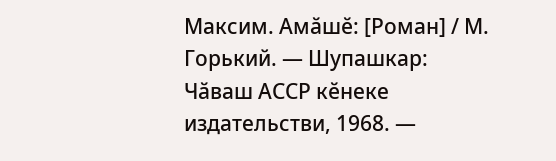Максим. Амӑшӗ: [Роман] / М. Горький. — Шупашкар: Чӑваш АССР кӗнеке издательстви, 1968. —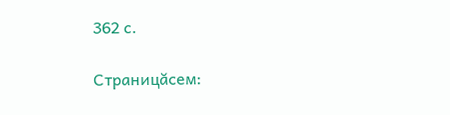362 с.

Страницăсем: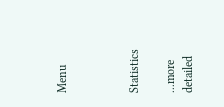Menu



Statistics

...more detailed